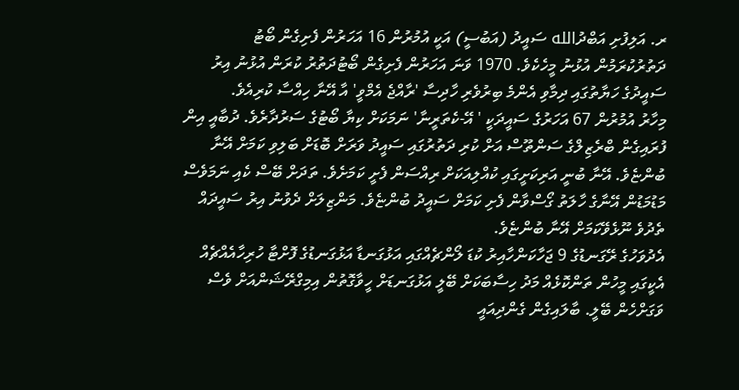ރ. އަލިފުށި އަބްދުالله ސައީދު (އަބުސީ) އަކީ އުމުރުން 16 އަހަރުން ފެށިގެން ބޯޓު ދަތުރުކުރަމުން އުޅުނު މީހެކެވެ. 1970 ވަނަ އަހަރުން ފެށިގެން ބޯޓުދަތުރު ކުރަން އުޅުނު އިރު ސައީދުގެ ހަޔާތުގައި ދިމާވި އެންމެ ބިރުވެރި ހާދިސާ 'ރާއްޖެ އެމްވީ' އާ އޭނާ ހިއްސާ ކުރިއެވެ.
މިހާރު އުމުރުން 67 އަހަރުގެ ސައީދަކީ ' އޭ-ކެތަރީނާ' ނަމަކަށް ކިޔާ ބޯޓުގެ ސަރުދާރެވެ. ދުބާއީ އިން ފުރައިގެން ބްރެޒިލްގެ ސަންތޫސް އަށް ކުރި ދަތުރުގައި ސައީދު ވަރަށް ބޮޑަށް ބަލިވި ކަމަށް އޭނާ ބުންޏެވެ. އޭނާ ބުނީ އަރިކަށީގައި ކުއްލިއަކަށް ރިއްސަން ފެށީ ކަމަށެވެ. ތަދަށް ބޭސް ކެއި ނަމަވެސް މަޑުމަޑުން އޭނާގެ ހާލަތު ގޯސްވާން ފެށި ކަމަށް ސައީދު ބުންޏެވެ. މަންޒިލަށް ދެވުނު އިރު ސައީދައް ތެދުވެ ނޫޅެވޭކަމަށް އޭނާ ބުންޏެވެ.
އެދުވަހުގެ ރޭގަނޑުގެ 9 ޖަހާކަންހާއިރު ކުޑަ ލޯންޗެއްގައި އަޅުގަނޑާ އަޅުގަނޑުގެ ފޮށްޓާ ހުރިހާއެއްޗެއް އެކީގައި މީހުން ތަންކޮޅެއް މަދު ހިސާބަކަށް ބޭލީ އަޅުގަނޑަށް ހީވާގޮތުން އިމިގްރޭޝަންއަށް ވެސް ވަގަށްހެން ބޭލީ. ބާލައިގެން ގެންދިއައީ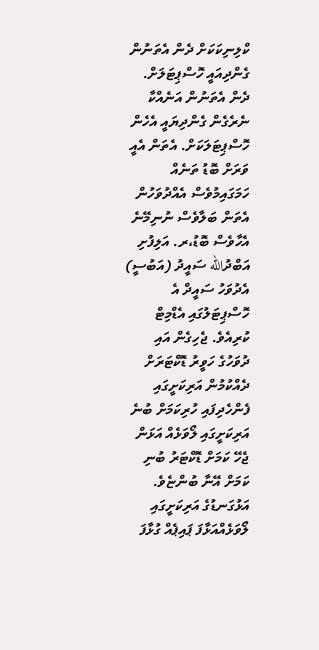ކްލިނިކަކަށް ދެން އެތަނުން ގެންދިއައީ ހޮސްޕިޓަލަށް. ދެން އެތަނުން އަނެއްކާ ނެރެގެން ގެންދިޔައީ އެހެން ހޮސްޕިޓަލަކަށް. އެތަން އެއީ ވަރަށް ބޮޑު ތަނެއް ހަމަގައިމުވެސް އެއްދުވަހުން އެތަން ބަލާވެސް ނުނިމޭނެ އެހާވެސް ބޮޑު،ރ. އަލިފުށި އަބްދުالله ސައީދު (އަބުސީ)
އެދުވަހު ސައީދް އެ ހޮސްޕިޓަލުގައި އެޑްމިޓް ކުރިއެވެ. ޖެހިގެން އައި ދުވަހުގެ ހަވީރު ޑޮކްޓަރަށް ދެއްކުމުން އަރިކަށީގައި ފެންހެދިފައި ހުރިކަމަށް ބުނެ އަރިކަށީގައި ލޯވަޅެއް އަޅަން ޖެހޭ ކަމަށް ޑޮކްޓަރު ބުނި ކަމަށް އޭނާ ބުންޏެވެ.
އަޅުގަނޑުގެ އަރިކަށީގައި ލޯވަޅެއްއަޅާފަ ޕައިޕެއް ގުޅާފަ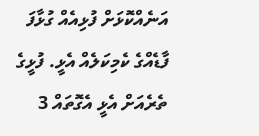އަނެއްކޮޅަށް ފުޅިއެއް ގުޅާފަ ފާޑެއްގެ ކެމިކަލެއް އެޅީ. ފުޅީގެ ތެރެއަށް އެޅީ އެގޮތައް 3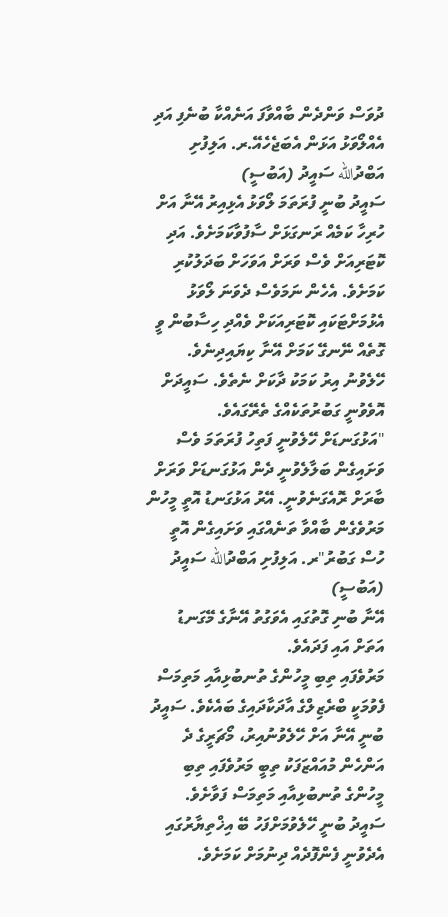ދުވަސް ވަންދެން ބާއްވާފަ އަނެއްކާ ބުނެފި އަދި އެއްލޯވަޅު އަޅަން އެބަޖެހެއޭ.ރ. އަލިފުށި އަބްދުالله ސައީދު (އަބުސީ)
ސައީދު ބުނީ ފުރަތަމަ ލޯވަޅު އެޅިއިރު އޭނާ އަށް ހުރިހާ ކަމެއް ރަނގަޅަށް ސާފުވާކަމަށެވެ. އަދި ކޮޓަރިއަށް ވެސް ވަރަށް އަވަހަށް ބަދަލުކުރި ކަމަށެވެ. އެހެން ނަމަވެސް ދެވަނަ ލޯވަޅު އެޅުމަށްޓަކައި ކޮޓަރިއަކަށް ވެއްދި ހިސާބުން ވީ ގޮތެއް ނޭނގޭ ކަމަށް އޭނާ ކިޔައިދިނެވެ.
ހޭލެވުނު އިރު ކަމަކު ދާކަށް ނެތެވެ. ސައީދަށް އޮވެވުނީ ގަބުރުތަކެއްގެ ތެރޭގައެވެ.
"އަޅުގަނޑަށް ހޭލެވުނީ ފަތިހު ފުރަތަމަ ވެސް ވަށައިގެން ބަލާލެވުނީ ދެން އަޅުގަނޑަށް ވަރަށް ބާރަށް ރޮއެގަނެވުނީ. އޭރު އަޅުގަނޑު އޮތީ މީހުން މަރުވެގެން ބާއްވާ ތަނެއްގައި ވަށައިގެން އޮތީ ހުސް ގަބުރު"ރ. އަލިފުށި އަބްދުالله ސައީދު (އަބުސީ)
އޭނާ ބުނި ގޮތުގައި އެވަގުތު އޭނާގެ މޭގަނޑު އަތަށް އައި ފަދައެވެ.
މަރުވެފައި ތިބި މީހުންގެ ތުނބުޅިއާއި މަތިމަސް ފެވުމަކީ ބްރެޒިލްގެ އާދަކާދައިގެ ބައެކެވެ. ސައީދު ބުނީ އޭނާ އަށް ހޭލެވުނުއިރު، މޯޗަރީގެ ދެ އަންހެން މުއައްޒަފަކު ތިބީ މަރުވެފައި ތިބި މީހުންގެ ތުނބުޅިއާއި މަތިމަސް ފަވާށެވެ.
ސައީދު ބުނީ ހޭލެވުމަށްފަހު ބޭ އިޚްތިޔާރުގައި އެދެވުނީ ފެންފޮދެއް ދިނުމަށް ކަމަށެވެ.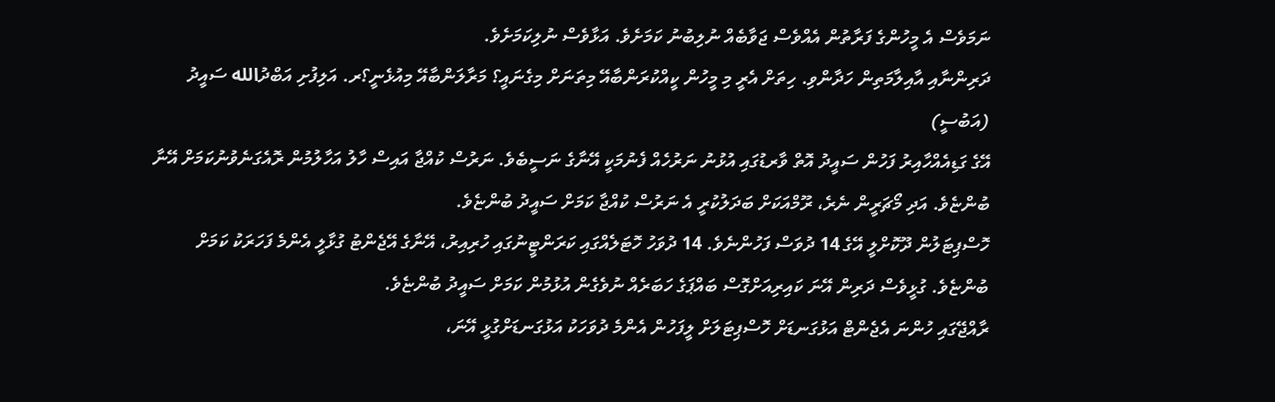ނަމަވެސް އެ މީހުންގެ ފަރާތުން އެއްވެސް ޖަވާބެއް ނުލިބުނު ކަމަށެވެ. އަޅާވެސް ނުލިކަމަށެވެ.
ދަރިންނާއި އާއިލާމަތިން ހަދާންވި. ހިތަށް އެރީ މި މީހުން ކީއްކުރަންބާއޭ މިތަނަށް މިގެނައީ؟ މަރާލަންބާއޭ މިއުޅެނީ؟ރ. އަލިފުށި އަބްދުالله ސައީދު (އަބުސީ)
އޭގެ ގަޑިއެއްހާއިރު ފަހުން ސައީދު އޮތް ވާރޑުގައި އުޅުނު ނަރުހެއް ފެނުމަކީ އޭނާގެ ނަސީބެވެ. ނަރުސް ކުއްޖާ އައިސް ހާލު އަހާލުމުން ރޮއެގަނެވުނުކަމަށް އޭނާ ބުންޏެވެ. އަދި މޯޗަރީން ނެރެ، ރޫމްއަކަށް ބަދަލުކުރީ އެ ނަރުސް ކުއްޖާ ކަމަށް ސައީދު ބުންޏެވެ.
ހޮސްޕިޓަލުން ދޫކޮށްލީ އޭގެ 14 ދުވަސް ފަހުންނެވެ. 14 ދުވަހު ހޮޓަލެއްގައި ކަރަންޓީނުގައި ހުރިއިރު، އޭނާގެ އޭޖެންޓު ގުޅާލީ އެންމެ ފަހަރަކު ކަމަށް ބުންޏެވެ. ގުޅީވެސް ދަރިން އޭނަ ކައިރިއަށްގޮސް ބައްޕަގެ ހަބަރެއް ނުވެގެން އުޅުމުން ކަމަށް ސައީދު ބުންޏެވެ.
ރާއްޖޭގައި ހުންނަ އެޖެންޓް އަޅުގަނޑަށް ހޮސްޕިޓަލަށް ލީފަހުން އެންމެ ދުވަހަކު އަޅުގަނޑަށްގުޅީ އޭނަ،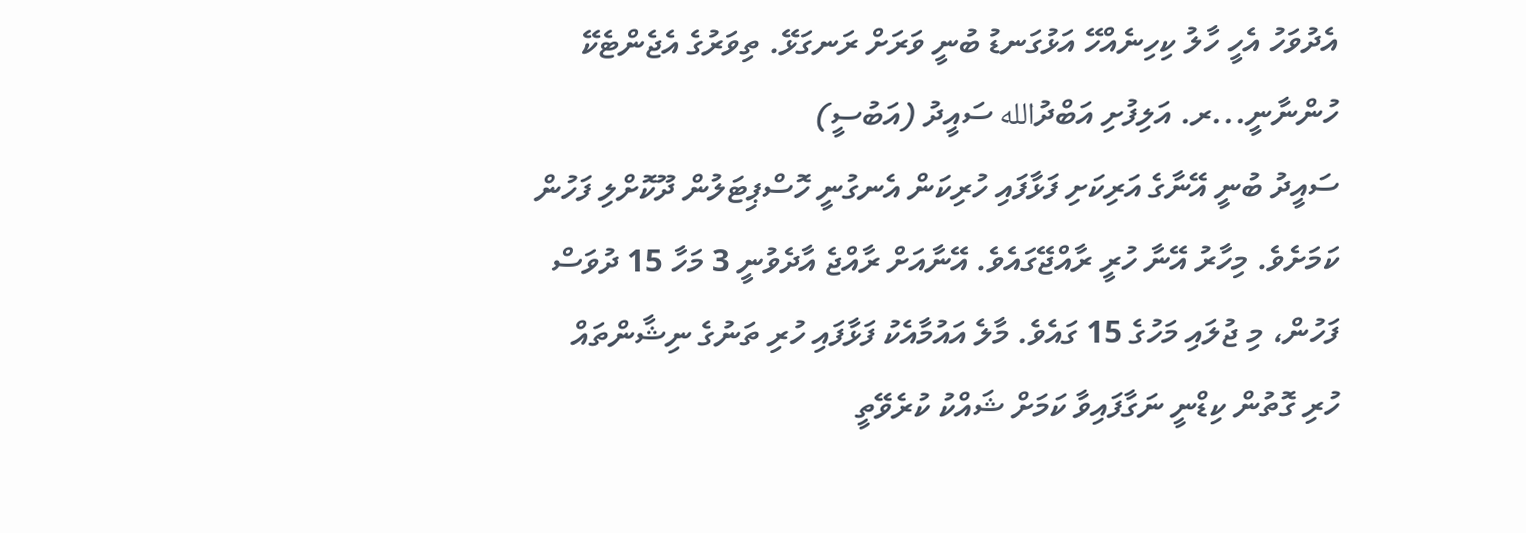އެދުވަހު އެހީ ހާލު ކިހިނެއްހޭ އަޅުގަނޑު ބުނީ ވަރަށް ރަނގަޅޭ. ތިވަރުގެ އެޖެންޓެކޭ ހުންނާނީ...ރ. އަލިފުށި އަބްދުالله ސައީދު (އަބުސީ)
ސައީދު ބުނީ އޭނާގެ އަރިކަށި ފަޅާފައި ހުރިކަން އެނގުނީ ހޮސްޕިޓަލުން ދޫކޮށްލި ފަހުން ކަމަށެވެ. މިހާރު އޭނާ ހުރީ ރާއްޖޭގައެވެ. އޭނާއަށް ރާއްޖެ އާދެވުނީ 3 މަހާ 15 ދުވަސް ފަހުން، މި ޖުލައި މަހުގެ 15 ގައެވެ. މާލެ އައުމާއެކު ފަޅާފައި ހުރި ތަނުގެ ނިޝާންތައް ހުރި ގޮތުން ކިޑްނީ ނަގާފައިވާ ކަމަށް ޝައްކު ކުރެވޭތީ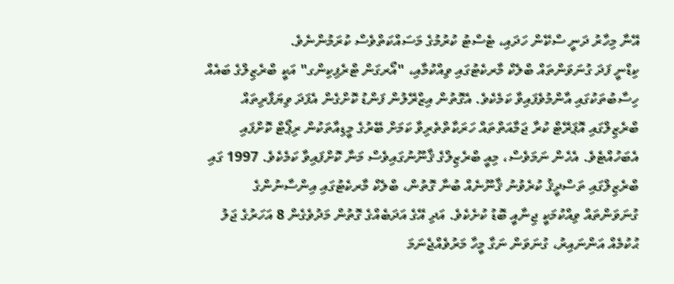އޭނާ މިހާރު ދަނީ ސްކޭން ހަދައި، ޓެސްޓު ކުރުމުގެ މަސައްކަތްވެސް ކުރަމުންނެވެ.
ކިޑްނީ ފަދަ ގުނަވަންތައް ބްލެކް މާރކެޓުގައި ވިއްކުމާއި، "އޯރގަން ޓްރެފިކިންގ" އަކީ ބްރެޒިލްގެ ބައެއް ހިސާބުތަކުގައި އާންމުވެފައިވާ ކަމެކެވެ. އެގޮތުން އިޒްރޭލުން ފަންޑު ކޮށްގެން އެފަދަ ވިޔަފާރިތައް ބްރެޒިލްގައި އޮޕަރޭޓް ކުރާ ޖަމާއަތްތައް ހަރަކާތްތެރިވާ ކަމަށް ބޭރުގެ މީޑިއާތަކުން ރިޕޯޓް ކޮށްފައި އެބަހުއްޓެވެ. އެހެން ނަމަވެސް، މިއީ ބްރެޒިލްގެ ޤާނޫނުގައިވެސް މަނާ ކޮށްފައިވާ ކަމެކެވެ. 1997 ގައި ބްރެޒިލްގައި ތަސްދީޤު ކުރެވުނު ޤާނޫނެއް ބުނާ ގޮތުން، ބްލެކް މާރކެޓުގައި އިންސާނުންގެ ގުނަވަންތައް ވިއްކުމަކީ ޖިނާއީ ބޮޑު ކުށެކެވެ. އަދި އޭގެ އަދަބެއްގެ ގޮތުން މަދުވެގެން 8 އަހަރުގެ ޖަލު ޙުކުމެއް އަންނައިރު، ގުނަވަން ނަގާ މީހާ މަރުވެއްޖެނަމަ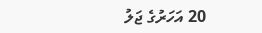20 އަހަރުގެ ޖަލު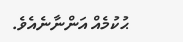ޙުކުމެއް އަންނާނެއެވެ.